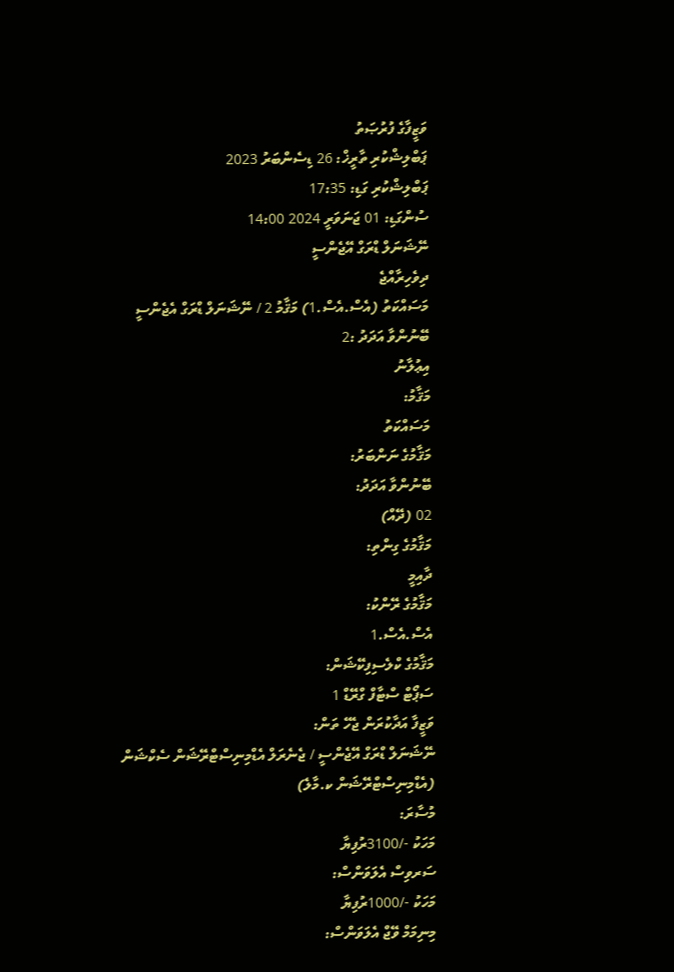ވަޒީފާގެ ފުރުޞަތު
ޕަބްލިޝްކުރި ތާރީޚް: 26 ޑިސެންބަރު 2023
ޕަބްލިޝްކުރި ގަޑި: 17:35
ސުންގަޑި: 01 ޖަނަވަރީ 2024 14:00
ނޭޝަނަލް ޑްރަގް އޭޖެންސީ
ދިވެހިރާއްޖެ
މަސައްކަތު (އެސް.އެސް.1) މަޤާމު 2 / ނޭޝަނަލް ޑްރަގް އެޖެންސީ
ބޭނުންވާ އަދަދު :2
އިޢުލާނު
މަޤާމު:
މަސައްކަތު
މަޤާމުގެ ނަންބަރު:
ބޭނުންވާ އަދަދު:
02 (ދޭއް)
މަޤާމުގެ ގިންތި:
ދާއިމީ
މަޤާމުގެ ރޭންކު:
އެސް.އެސް.1
މަޤާމުގެ ކްލެސިފިކޭޝަން:
ސަޕޯޓް ސްޓާފް ގްރޭޑް 1
ވަޒީފާ އަދާކުރަން ޖެހޭ ތަން:
ނޭޝަނަލް ޑްރަގް އޭޖެންސީ / ޖެނެރަލް އެޑްމިނިސްޓްރޭޝަން ސެކްޝަން (އެޑްމިނިސްޓްރޭޝަން ކ.މާލެ)
މުސާރަ:
މަހަކު -/3100ރުފިޔާ
ސަރވިސް އެލަވަންސް:
މަހަކު -/1000ރުފިޔާ
މިނިމަމް ވޭޖް އެލަވަންސް: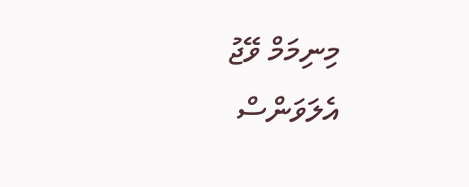މިނިމަމް ވޭޖު އެލަވަންސް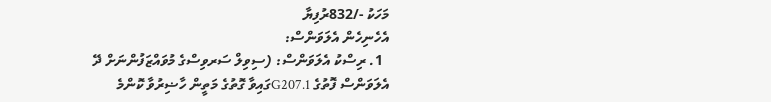މަހަކު -/832ރުފިޔާ
އެހެނިހެން އެލަވަންސް:
  1. ރިސްކު އެލަވަންސް: (ސިވިލް ސަރވިސްގެ މުވައްޒަފުންނަށް ދޭ އެލަވަންސް ފޮތުގެ G207.1ގައިވާ ގޮތުގެ މަތީން ހާޟިރުވާ ކޮންމެ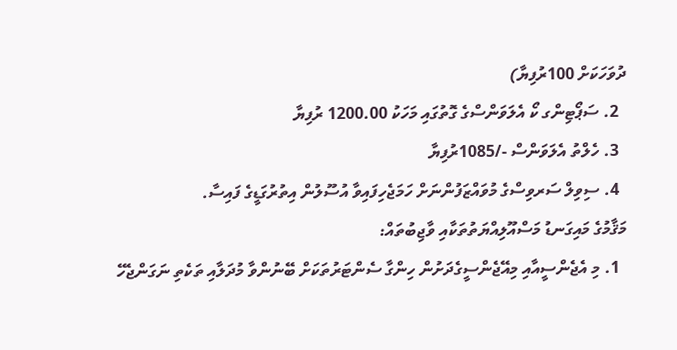ދުވަހަކަށް 100ރުފިޔާ)
  2. ސަޕޯޓިންގ ކޯ އެލަވަންސްގެ ގޮތުގައި މަހަކު 1200.00 ރުފިޔާ
  3. ހެލްތު އެލަވަންސް -/1085ރުފިޔާ
  4. ސިވިލް ސަރވިސްގެ މުވައްޒަފުންނަށް ހަމަޖެހިފައިވާ އުސޫލުން އިތުރުގަޑީގެ ފައިސާ.
މަޤާމުގެ މައިގަނޑު މަސްއޫލިއްޔަތުތަކާއި ވާޖިބުތައް:
  1. މި އެޖެންސީއާއި މިއޭޖެންސީގެދަށުން ހިންގާ ސެންޓަރުތަކަށް ބޭނުންވާ މުދަލާއި ތަކެތި ނަގަންޖެހޭ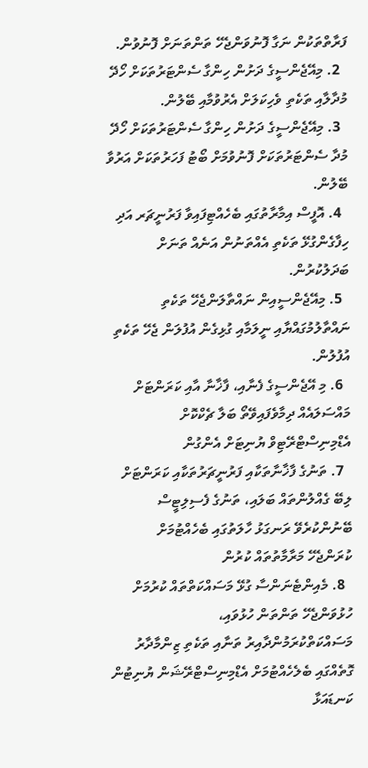ފަރާތްތަކުން ނަގާ ފޮނުވަންޖެހޭ ތަންތަނަށް ފޮނުވުން.
  2. މިއޭޖެންސީގެ ދަށުން ހިންގާ ސެންޓަރުތަކަށް ހޯދޭ މުދާލާއި ތަކެތި ވެހިކަލަށް އެރުވުމާއި ބޭލުން.
  3. މިއޭޖެންސީގެ ދަށުން ހިންގާ ސެންޓަރުތަކަށް ހޯދޭ މުދާ ސެންޓަރުތަކަށް ފޮނުވުމަށް ބޯޓު ފަހަރުތަކަށް އަރުވާ ބޭލުން.
  4. އޮފީސް އިމާރާތުގައި ބެހެއްޓިފައިވާ ފަރުނީޗަރ އަދި ހިފާގެންގުޅޭ ތަކެތި އެއްތަނުން އަނެއް ތަނަށް ބަދަލުކުރުން.
  5. މިއޭޖެންސީއިން ނައްތާލަންޖެހޭ ތަކެތި ނައްތާލުމުގައްޔާއި ނީލަމާއި ގުޅިގެން އުފުލަން ޖެހޭ ތަކެތި އުފުލުން.
  6. މި އޭޖެންސީގެ ފެނާއި، ފާޚާނާ އާއި ކަރަންޓަށް މައްސަލައެއް ދިމާވެފައިވޭތޯ ބަލާ ޗެކްކޮށް އެޑްމިނިސްޓްރޭޓިވް ޔުނިޓަށް އެންގުން
  7. ތަނުގެ ފާޚާނާތަކާއި ފަރުނީޗަރުތަކާއި ކަރަންޓަށް ލިބޭ ގެއްލުންތައް ބަލައި، ތަނުގެ ފެސިލިޓީސް ބޭނުންކުރެވޭ ރަނގަޅު ހާލަތުގައި ބެހެއްޓުމަށް ކުރަންޖެހޭ މަރާމާތުތައް ކުރުން
  8. މެއިންޓެނަންސާ ގުޅޭ މަސައްކަތްތައް ކުރުމަށް ހުޅުވަންޖެހޭ ތަންތަން ހުޅުވައި، މަސައްކަތްކުރަމުންދާއިރު ތަނާއި ތަކެތި ޒިންމާދާރު ގޮތެއްގައި ބެލެހެއްޓުމަށް އެޑްމިނިސްޓްރޭޝަން ޔުނިޓުން ކަނޑައަޅާ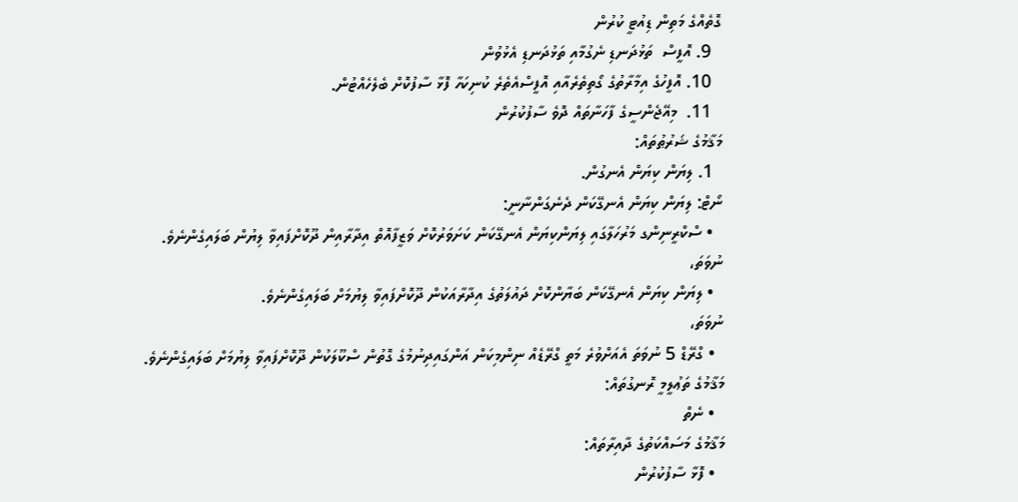ގޮތެއްގެ މަތިން ޑިއުޓީ ކުރުން
  9. އޮފީސް  ތަޅުދަނޑި ނެގުމާއި ތަޅުދަނޑި އެޅުވުން
  10. އޮފީހުގެ އިމާރާތުގެ ގޯތިތެރެއާއި އޮފީސްއެތެރެ ކުނިކަހާ ފޮޅާ ސާފުކޮށް ބެލެހެއްޓުން.
  11.  މިއޭޖެންސީގެ ފާހަނާތައް ދޮވެ ސާފުކުރުން
މަޤާމުގެ ޝަރުޠުތައް:
  1. ލިޔަން ކިޔަން އެނގުން.
ނޯޓް: ލިޔަން ކިޔަން އެނގޭކަން ދެނެގަންނާނީ:
  • ސްކްރީނިންގ މަރުހަލާގައި ލިޔަންކިޔަން އެނގޭކަން ކަށަވަރުކޮށް ވަޒީފާއޮތް އިދާރާއިން ދޫކޮށްފައިވާ ލިޔުން ބަލައިގެންނެވެ.
ނުވަތަ،
  • ލިޔަން ކިޔަން އެނގޭކަން ބަޔާންކޮށް ދައުލަތުގެ އިދާރާއަކުން ދޫކޮށްފައިވާ ލިޔުމަށް ބަލައިގެންނެވެ.
ނުވަތަ،
  • ގްރޭޑް 5 ނުވަތަ އެއަށްވުރެ މަތީ ގްރޭޑެއް ނިންމިކަން އަންގައިދިނުމުގެ ގޮތުން ސްކޫލަކުން ދޫކޮށްފައިވާ ލިޔުމަށް ބަލައިގެންނެވެ.
މަޤާމުގެ ތަޢުލީމީ ރޮނގުތައް:
  • ނެތް
މަޤާމުގެ މަސައްކަތުގެ ދާއިރާތައް:
  • ފޮޅާ ސާފުކުރުން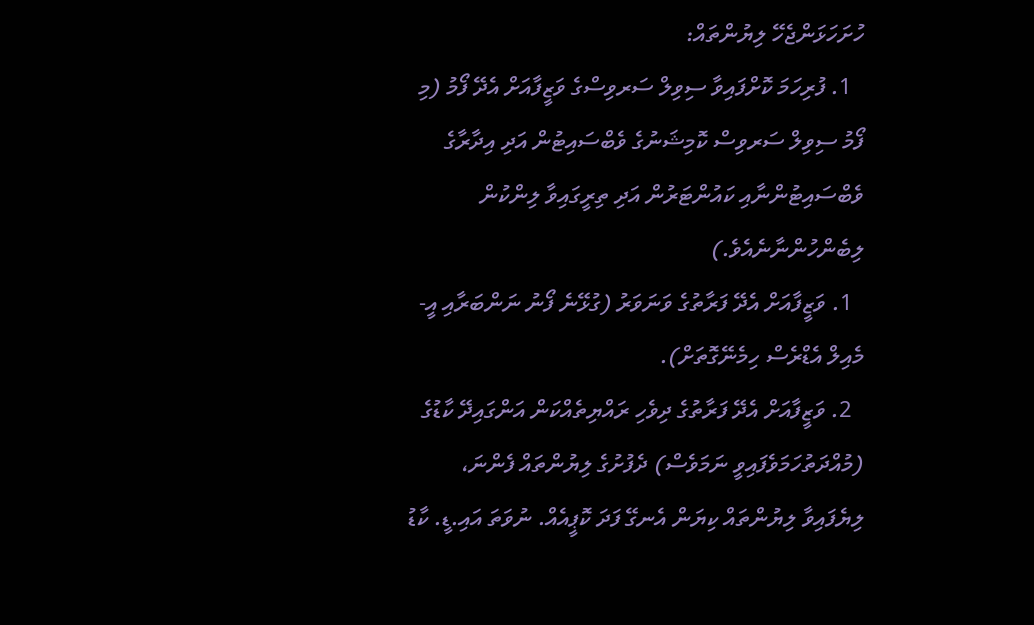ހުށަހަޅަންޖެހޭ ލިޔުންތައް:
  1. ފުރިހަމަ ކޮށްފައިވާ ސިވިލް ސަރވިސްގެ ވަޒީފާއަށް އެދޭ ފޯމު (މި ފޯމު ސިވިލް ސަރވިސް ކޮމިޝަނުގެ ވެބްސައިޓުން އަދި އިދާރާގެ ވެބްސައިޓުންނާއި ކައުންޓަރުން އަދި ތިރީގައިވާ ލިންކުން ލިބެންހުންނާނެއެވެ.)
  1. ވަޒީފާއަށް އެދޭ ފަރާތުގެ ވަނަވަރު (ގުޅޭނެ ފޯނު ނަންބަރާއި އީ-މެއިލް އެޑްރެސް ހިމެނޭގޮތަށް).
  2. ވަޒީފާއަށް އެދޭ ފަރާތުގެ ދިވެހި ރައްޔިތެއްކަން އަންގައިދޭ ކާޑުގެ (މުއްދަތުހަމަވެފައިވީ ނަމަވެސް) ދެފުށުގެ ލިޔުންތައް ފެންނަ، ލިޔެފައިވާ ލިޔުންތައް ކިޔަން އެނގޭ ފަދަ ކޮޕީއެއް. ނުވަތަ އައި.ޑީ. ކާޑު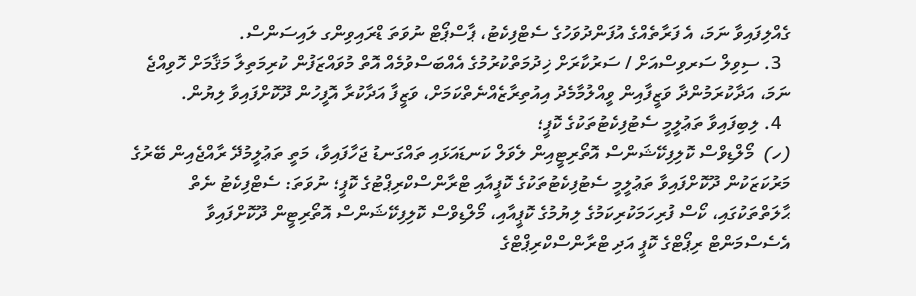ގެއްލިފައިވާ ނަމަ، އެ ފަރާތެއްގެ އުފަންދުވަހުގެ ސެޓްފިކެޓު، ޕާސްޕޯޓް ނުވަތަ ޑްރައިވިންގ ލައިސަންސް.
  3. ސިވިލް ސަރވިސްއަށް / ސަރުކާރަށް ޚިދުމަތްކުރުމުގެ އެއްބަސްވުމެއް އޮތް މުވައްޒަފުން ކުރިމަތިލާ މަޤާމަށް ހޮވިއްޖެ ނަމަ، އަދާކުރަމުންދާ ވަޒީފާއިން ވީއްލުމާމެދު އިއުތިރާޒެއްނެތްކަމަށް، ވަޒީފާ އަދާކުރާ އޮފީހުން ދޫކޮށްފައިވާ ލިޔުން.
  4. ލިބިފައިވާ ތަޢުލީމީ ސެޓުފިކެޓުތަކުގެ ކޮޕީ؛
(ހ)  މޯލްޑިވްސް ކޮލިފިކޭޝަންސް އޮތޯރިޓީއިން ލެވަލް ކަނޑައަޅައި ތައްގަނޑު ޖަހާފައިވާ، މަތީ ތަޢުލީމުދޭ ރާއްޖެއިން ބޭރުގެ މަރުކަޒަކުން ދޫކޮށްފައިވާ ތަޢުލީމީ ސެޓުފިކެޓުތަކުގެ ކޮޕީއާއި ޓްރާންސްކްރިޕްޓުގެ ކޮޕީ؛ ނުވަތަ: ސެޓްފިކެޓު ނެތް ޙާލަތްތަކުގައި، ކޯސް ފުރިހަމަކުރިކަމުގެ ލިޔުމުގެ ކޮޕީއާއި، މޯލްޑިވްސް ކޮލިފިކޭޝަންސް އޮތޯރިޓީން ދޫކޮށްފައިވާ އެސެސްމަންޓް ރިޕޯޓްގެ ކޮޕީ އަދި ޓްރާންސްކްރިޕްޓްގެ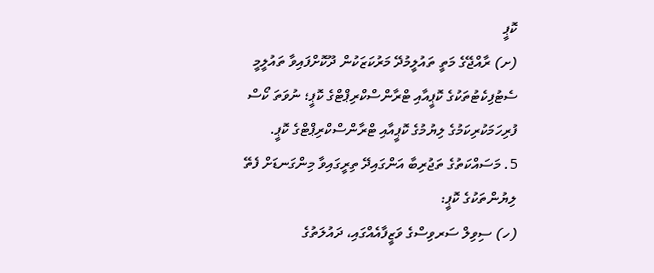ކޮޕީ
(ށ) ރާއްޖޭގެ މަތީ ތައުލީމުދޭ މަރުކަޒަކުން ދޫކޮށްފައިވާ ތައުލީމީ ސެޓުފިކެޓުތަކުގެ ކޮޕީއާއި ޓްރާންސްކްރިޕްޓްގެ ކޮޕީ؛ ނުވަތަ ކޯސް ފުރިހަމަކުރިކަމުގެ ލިޔުމުގެ ކޮޕީއާއި ޓްރާންސްކްރިޕްޓްގެ ކޮޕީ.
5. މަސައްކަތުގެ ތަޖުރިބާ އަންގައިދޭ ތިރީގައިވާ މިންގަނޑަށް ފެތޭ ލިޔުންތަކުގެ ކޮޕީ:
(ހ) ސިވިލް ސަރވިސްގެ ވަޒީފާއެއްގައި، ދައުލަތުގެ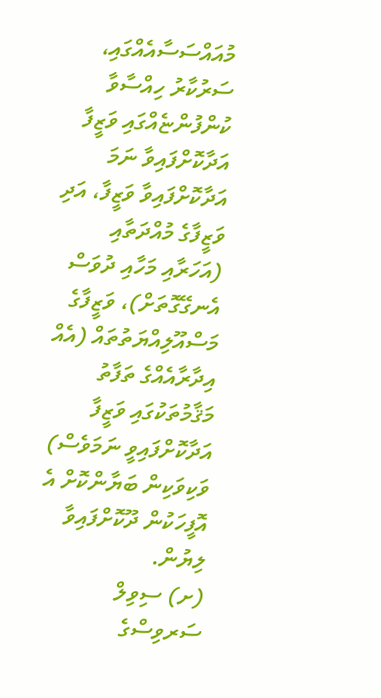މުއައްސަސާއެއްގައި، ސަރުކާރު ހިއްސާވާ ކުންފުންޏެއްގައި ވަޒީފާ އަދާކޮށްފައިވާ ނަމަ އަދާކޮށްފައިވާ ވަޒީފާ، އަދި ވަޒީފާގެ މުއްދަތާއި (އަހަރާއި މަހާއި ދުވަސް އެނގޭގޮތަށް)، ވަޒީފާގެ މަސްއޫލިއްޔަތުތައް (އެއް އިދާރާއެއްގެ ތަފާތު މަޤާމުތަކުގައި ވަޒީފާ އަދާކޮށްފައިވީ ނަމަވެސް) ވަކިވަކިން ބަޔާންކޮށް އެ އޮފީހަކުން ދޫކޮށްފައިވާ ލިޔުން.
(ށ) ސިވިލް ސަރވިސްގެ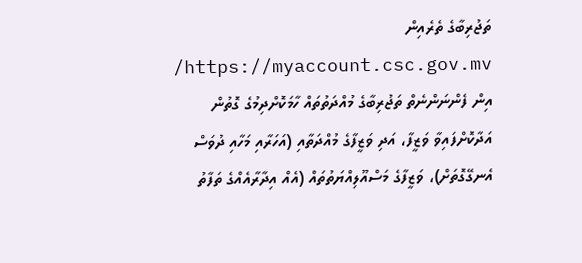ތަޖުރިބާގެ ތެރެއިން https://myaccount.csc.gov.mv/ އިން ފެންނަންނެތް ތަޖުރިބާގެ މުއްދަތުތައް ހާމަކޮށްދިމުގެ ގޮތުން އަދާކޮށްފައިވާ ވަޒީފާ، އަދި ވަޒީފާގެ މުއްދަތާއި (އަހަރާއި މަހާއި ދުވަސް އެނގޭގޮތަށް)، ވަޒީފާގެ މަސްއޫލިއްޔަތުތައް (އެއް އިދާރާއެއްގެ ތަފާތު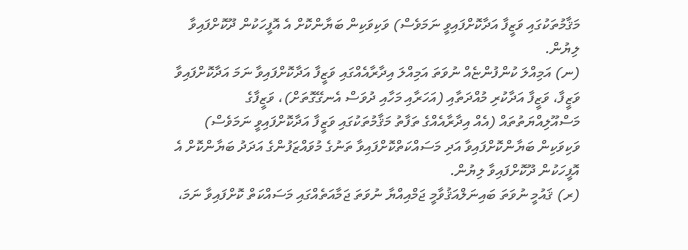މަޤާމުތަކުގައި ވަޒީފާ އަދާކޮށްފައިވީ ނަމަވެސް) ވަކިވަކިން ބަޔާންކޮށް އެ އޮފީހަކުން ދޫކޮށްފައިވާ ލިޔުން.
(ނ) އަމިއްލަ ކުންފުންޏެއް ނުވަތަ އަމިއްލަ އިދާރާއެއްގައި ވަޒީފާ އަދާކޮށްފައިވާ ނަމަ އަދާކޮށްފައިވާ ވަޒީފާ، ވަޒީފާ އަދާކުރި މުއްދަތާއި (އަހަރާއި މަހާއި ދުވަސް އެނގޭގޮތަށް)، ވަޒީފާގެ މަސްއޫލިއްޔަތުތައް (އެއް އިދާރާއެއްގެ ތަފާތު މަޤާމުތަކުގައި ވަޒީފާ އަދާކޮށްފައިވީ ނަމަވެސް) ވަކިވަކިން ބަޔާންކޮށްފައިވާ އަދި މަސައްކަތްކޮށްފައިވާ ތަނުގެ މުވައްޒަފުންގެ އަދަދު ބަޔާންކޮށް އެ އޮފީހަކުން ދޫކޮށްފައިވާ ލިޔުން.
(ރ) ޤައުމީ ނުވަތަ ބައިނަލްއަޤުވާމީ ޖަމްއިއްޔާ ނުވަތަ ޖަމާއަތެއްގައި މަސައްކަތް ކޮށްފައިވާ ނަމަ،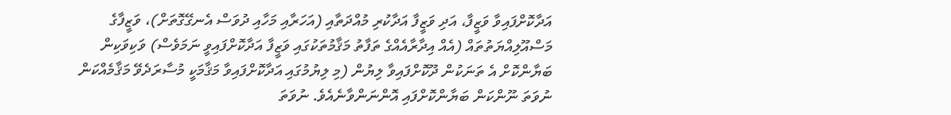އަދާކޮށްފައިވާ ވަޒީފާ، އަދި ވަޒީފާ އަދާކުރި މުއްދަތާއި (އަހަރާއި މަހާއި ދުވަސް އެނގޭގޮތަށް)، ވަޒީފާގެ މަސްއޫލިއްޔަތުތައް (އެއް އިދާރާއެއްގެ ތަފާތު މަޤާމުތަކުގައި ވަޒީފާ އަދާކޮށްފައިވީ ނަމަވެސް) ވަކިވަކިން ބަޔާންކޮށް އެ ތަނަކުން ދޫކޮށްފައިވާ ލިޔުން (މި ލިޔުމުގައި އަދާކޮށްފައިވާ މަޤާމަކީ މުސާރަދެވޭ މަޤާމެއްކަން ނުވަތަ ނޫންކަން ބަޔާންކޮށްފައި އޮންނަންވާނެއެވެ. ނުވަތަ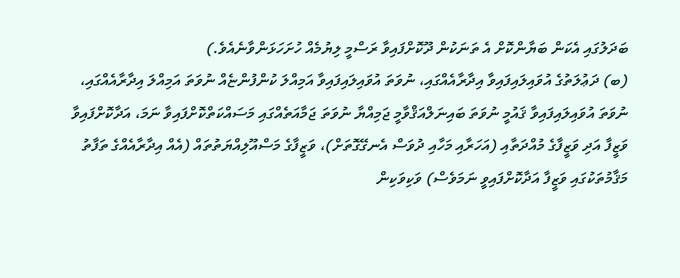ބަދަލުގައި އެކަން ބަޔާންކޮށް އެ ތަނަކުން ދޫކޮށްފައިވާ ރަސްމީ ލިޔުމެއް ހުށަހަޅަންވާނެއެވެ.)
(ބ) ދަޢުލަތުގެ އުވައިލައިފައިވާ އިދާރާއެއްގައި، ނުވަތަ އުވައިލައިފައިވާ އަމިއްލަ ކުންފުންޏެއް ނުވަތަ އަމިއްލަ އިދާރާއެއްގައި، ނުވަތަ އުވައިލައިފައިވާ ޤައުމީ ނުވަތަ ބައިނަލްއަޤްވާމީ ޖަމިއްޔާ ނުވަތަ ޖަމާއަތެއްގައި މަސައްކަތްކޮށްފައިވާ ނަމަ، އަދާކޮށްފައިވާ ވަޒީފާ އަދި ވަޒީފާގެ މުއްދަތާއި (އަހަރާއި މަހާއި ދުވަސް އެނގޭގޮތަށް)، ވަޒީފާގެ މަސްއޫލިއްޔަތުތައް (އެއް އިދާރާއެއްގެ ތަފާތު މަޤާމުތަކުގައި ވަޒީފާ އަދާކޮށްފައިވީ ނަމަވެސް) ވަކިވަކިން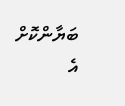ބަޔާންކޮށް އެ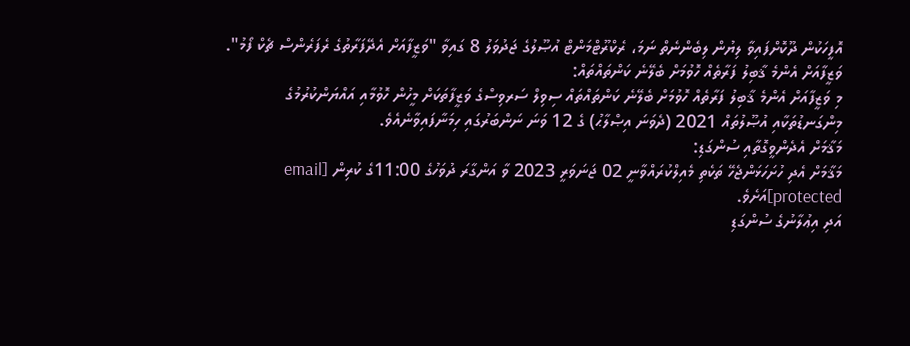އޮފީހަކުން ދޫކޮށްފައިވާ ލިޔުން ލިބެންނެތް ނަމަ، ރެކްރޫޓްމަންޓް އުޞޫލުގެ ޖަދުވަލު 8 ގައިވާ "ވަޒީފާއަށް އެދޭފަރާތުގެ ރެފަރެންސް ޗެކް ފޯމު".
ވަޒީފާއަށް އެންމެ ޤާބިލު ފަރާތެއް ހޮވުމަށް ބެލޭނެ ކަންތައްތައް:
މި ވަޒީފާއަށް އެންމެ ޤާބިލު ފަރާތެއް ހޮވުމަށް ބެލޭނެ ކަންތައްތައް ސިވިލް ސަރވިސްގެ ވަޒީފާތަކަށް މީހުން ހޮވުމާއި އައްޔަންކުރުމުގެ މިންގަނޑުތަކާއި އުޞޫލުތައް 2021 (ދެވަނަ އިޞްލާޙު) ގެ 12 ވަނަ ނަންބަރުގައި ހިމަނާފައިވާނެއެވެ.
މަޤާމަށް އެދެންވީގޮތާއި ސުންގަޑި:
މަޤާމަށް އެދި ހުށަހަޅަންޖެހޭ ތަކެތި މެއިލްކުރައްވާނީ 02 ޖަނަވަރީ 2023 ވާ އަންގާރަ ދުވަހުގެ 11:00ގެ ކުރިން [email protected]އަށެވެ.
އަދި އިޢުލާނުގެ ސުންގަޑި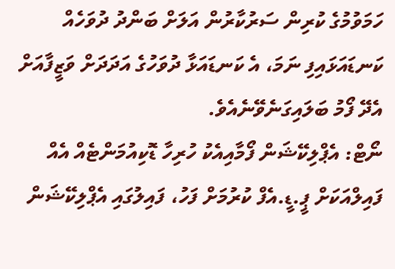ހަމަވުމުގެ ކުރިން ސަރުކާރުން އަލަށް ބަންދު ދުވަހެއް ކަނޑައަޅައިފި ނަމަ، އެ ކަނޑައަޅާ ދުވަހުގެ އަދަދަށް ވަޒީފާއަށް އެދޭ ފޯމު ބަލައިގަނެވޭނެއެވެ.
ނޯޓް: އެޕްލިކޭޝަން ފޯމާއިއެކު ހުރިހާ ޑޮކިއުމަންޓެއް އެއް ފައިލްއަކަށް ޕީ.ޑީ.އެފް ކުރުމަށް ފަހު، ފައިލުގައި އެޕްލިކޭޝަން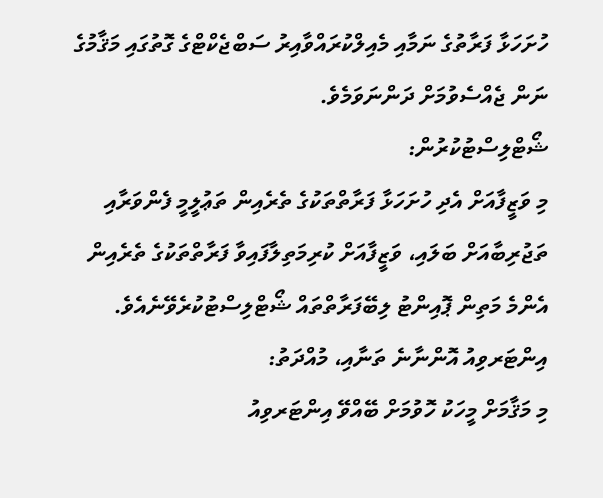ހުށަހަޅާ ފަރާތުގެ ނަމާއި މެއިލްކުރައްވާއިރު ސަބްޖެކްޓްގެ ގޮތުގައި މަޤާމުގެ ނަން ޖެއްސެވުމަށް ދަންނަވަމެވެ.
ޝޯޓްލިސްޓުކުރުން:
މި ވަޒީފާއަށް އެދި ހުށަހަޅާ ފަރާތްތަކުގެ ތެރެއިން ތަޢުލީމީ ފެންވަރާއި ތަޖުރިބާއަށް ބަލައި، ވަޒީފާއަށް ކުރިމަތިލާފައިވާ ފަރާތްތަކުގެ ތެރެއިން އެންމެ މަތިން ޕޮއިންޓު ލިބޭފަރާތްތައް ޝޯޓްލިސްޓުކުރެވޭނެއެވެ.
އިންޓަރވިއު އޮންނާނެ ތަނާއި، މުއްދަތު:
މި މަޤާމަށް މީހަކު ހޮވުމަށް ބޭއްވޭ އިންޓަރވިއު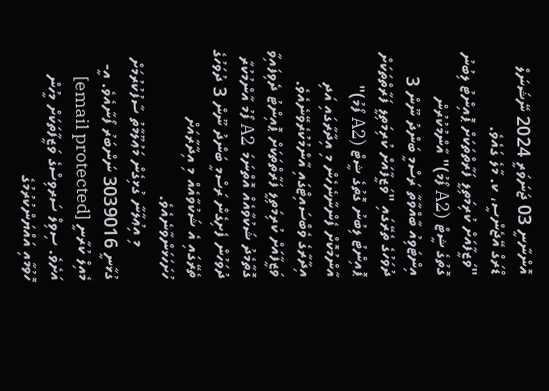އޮންނާނީ 03 ޖަނަވަރީ 2024 ނޭޝަނަލް ޑްރަގް އޭޖެންސީ، ކ. މާލެ ގައެވެ.
"ވަޒީފާއަށް ކުރިމަތިލީ ފަރާތްތަކަށް ޕޮއިންޓު ލިބުނު ގޮތުގެ ޝީޓް (A2 ފޯމު)" އާންމުކުރުން
އިންޓަވިއު ބާއްވާތާ ރަސްމީ ބަންދު ނޫން 3 ދުވަހުގެ ތެރޭގައި "ވަޒީފާއަށް ކުރިމަތިލީ ފަރާތްތަކަށް ޕޮއިންޓު ލިބުނު ގޮތުގެ ޝީޓް (A2 ފޯމު)" އާންމުކޮށް ފެންނާނެހެން މި އިދާރާގައި އަދި އިދާރާގެ ވެބްސައިޓްގައި އާންމުކުރެވޭނެއެވެ. ވަޒީފާއަށް ކުރިމަތިލީ ފަރާތްތަކަށް ޕޮއިންޓު ދެވިފައިވާ ގޮތާމެދު ޝަކުވާއެއް އޮތްނަމަ A2 ފޯމު އާންމުކުރާ ދުވަހުން ފެށިގެން ރަސްމީ ބަންދު ނޫން 3 ދުވަހުގެ ތެރޭގައި އެ ޝަކުވާއެއް މި އިދާރާއަށް ހުށަހަޅަންވާނެއެވެ.
       މި އިޢުލާނާ ގުޅިގެން މަޢުލޫމާތު ސާފުކުރުމަށް ގުޅާނީ 3039016 ނަންބަރު ފޯނާއެވެ. އީ-މެއިލް ކުރާނީ [email protected] އަށެވެ. ސިވިލް ސަރވިސްގެ ވަޒީފާތަކަށް މީހުން ހޮވުމާއި އައްޔަންކުރުމުގެ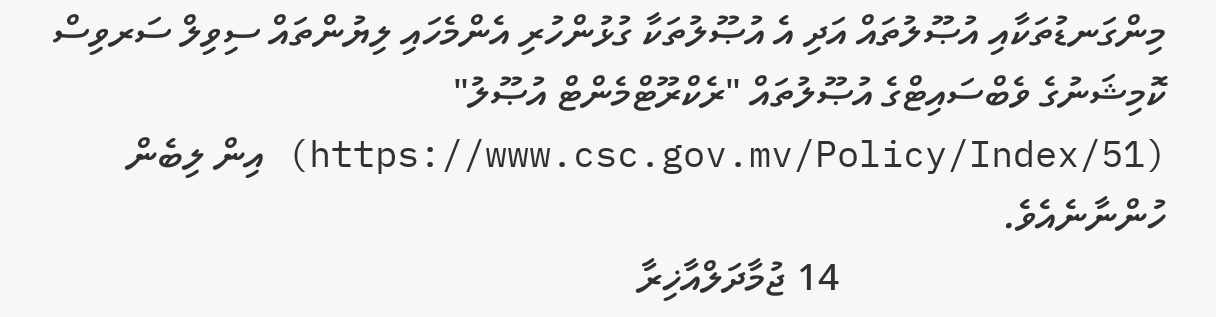މިންގަނޑުތަކާއި އުޞޫލުތައް އަދި އެ އުޞޫލުތަކާ ގުޅުންހުރި އެންމެހައި ލިޔުންތައް ސިވިލް ސަރވިސް ކޮމިޝަނުގެ ވެބްސައިޓްގެ އުޞޫލުތައް "ރެކްރޫޓްމެންޓް އުޞޫލު" (https://www.csc.gov.mv/Policy/Index/51) އިން ލިބެން ހުންނާނެއެވެ.
                                  14 ޖުމާދަލްއާޚިރާ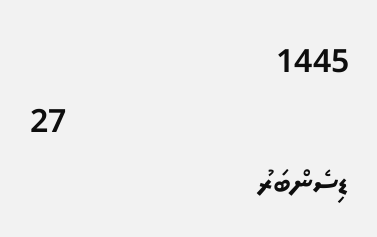1445
                                  27 ޑިސެންބަރު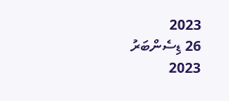2023
26 ޑިސެންބަރު 2023